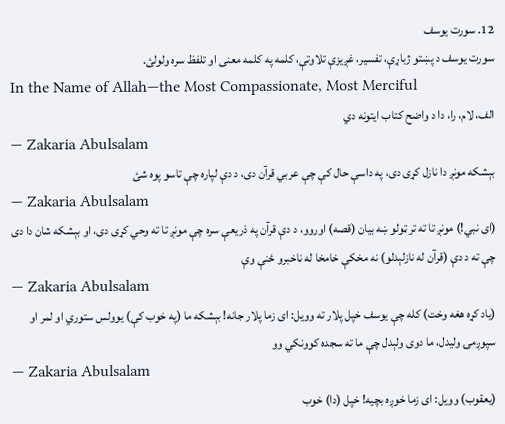12. سورت يوسف
سورت يوسف د پښتو ژباړې، تفسیر، غږیزې تلاوتې، کلمه په کلمه معنی او تلفظ سره ولولئ.
In the Name of Allah—the Most Compassionate, Most Merciful
الف، لام، را، دا د واضح كتاب ایتونه دي
— Zakaria Abulsalam
بېشكه مونږ دا نازل كړى دى، په داسې حال كې چې عربي قرآن دى، د دې لپاره چې تاسو پوه شئ
— Zakaria Abulsalam
(اى نبي!) مونږ تا ته تر ټولو ښه بیان (قصه) اوروو، د دې قرآن په ذريعې سره چې مونږ تا ته وحي كړى دى، او بېشكه شان دا دى چې ته د دې (قرآن له نازلېدلو) نه مخكې خامخا له ناخبرو ځنې وې
— Zakaria Abulsalam
(یاد كړه هغه وخت) كله چې یوسف خپل پلار ته وویل: اى زما پلار جانه! بېشكه ما (په خوب كې) یوولس ستوري او لمر او سپوږمۍ ولیدل، ما دوى ولېدل چې ما ته سجده كوونكي وو
— Zakaria Abulsalam
(یعقوب) وویل: اى زما خوږه بچيه! خپل (دا) خوب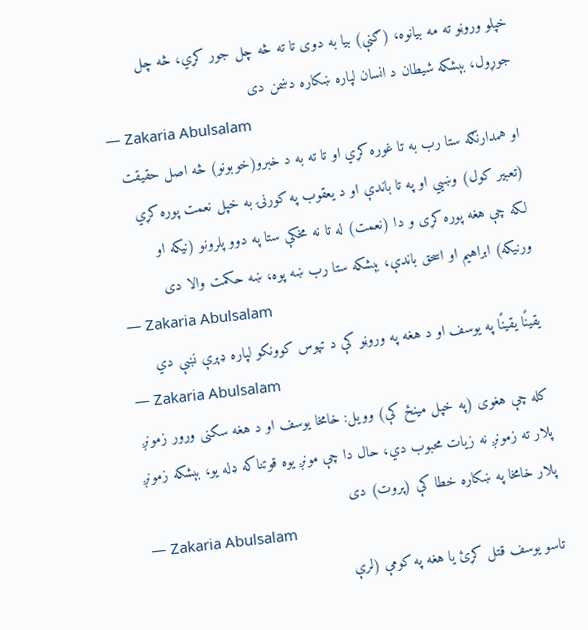خپلو وروڼو ته مه بیانوه، (ګنې) بیا به دوى تا ته څه چل جور كړي، څه چل جوړول، بېشكه شیطان د انسان لپاره ښكاره دښمن دى
— Zakaria Abulsalam
او همدارنګه ستا رب به تا غوره كړي او تا ته به د خبرو(خوبونو) څه اصل حقیقت (تعبیر كول) وښیي او په تا باندې او د یعقوب په كورنۍ به خپل نعمت پوره كړي لكه چې هغه پوره كړى و دا (نعمت) له تا نه مخكې ستا په دوو پلرونو (نیكه او ورنیكه) ابراهیم او اسحق باندې، بېشكه ستا رب ښه پوه، ښه حكمت والا دى
— Zakaria Abulsalam
یقینًا یقینًا په یوسف او د هغه په وروڼو كې د تپوس كوونكو لپاره ډېرې نښې دي
— Zakaria Abulsalam
كله چې هغوى (په خپل مینځ كې) وویل: خامخا یوسف او د هغه سكنى ورور زمونږ پلار ته زمونږ نه زیات محبوب دي، حال دا چې مونږ یوه قوتناكه ډله یو، بېشكه زمونږ پلار خامخا په ښكاره خطا كې (پروت) دى
— Zakaria Abulsalam
تاسو یوسف قتل كړئ یا هغه په كومې (لرې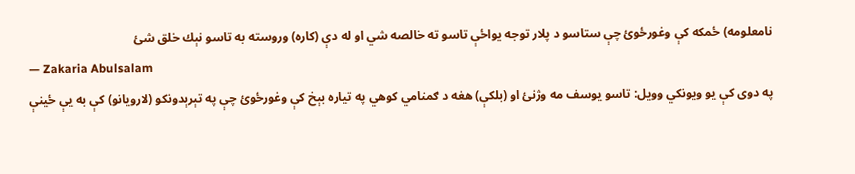نامعلومه) ځمكه كې وغورځوئ چې ستاسو د پلار توجه يواځې تاسو ته خالصه شي او له دې (كاره) وروسته به تاسو نېك خلق شئ
— Zakaria Abulsalam
په دوى كې یو ویونكي وویل: تاسو یوسف مه وژنئ او (بلكې) هغه د ګمنامي كوهي په تیاره بېخ كې وغورځوئ چې په تېرېدونكو (لارویانو) كې به يې ځینې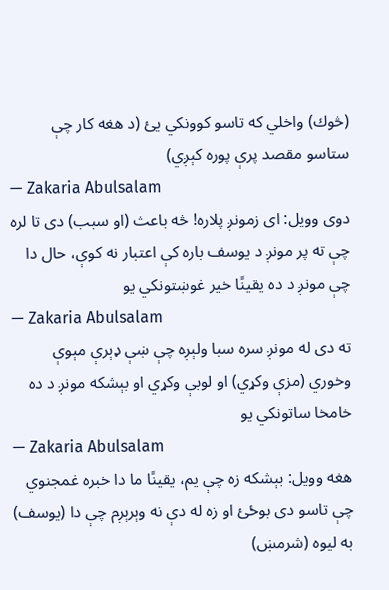(څوك) واخلي كه تاسو كوونكي یئ (د هغه كار چې ستاسو مقصد پرې پوره كېږي)
— Zakaria Abulsalam
دوى وویل: اى زمونږ پلاره! څه باعث (او سبب) دى تا لره چې ته پر مونږ د یوسف باره كې اعتبار نه كوې، حال دا چې مونږ د ده یقینًا خیر غوښتونكي یو
— Zakaria Abulsalam
ته دى له مونږ سره سبا ولېږه چې ښې ډېرې مېوې وخوري (مزې وكړي) او لوبې وكړي او بېشكه مونږ د ده خامخا ساتونكي یو
— Zakaria Abulsalam
هغه وویل: بېشكه زه چې یم، یقینًا ما دا خبره غمجنوي چې تاسو دى بوځئ او زه له دې نه وېرېږم چې دا (یوسف) به لیوه (شرمښ)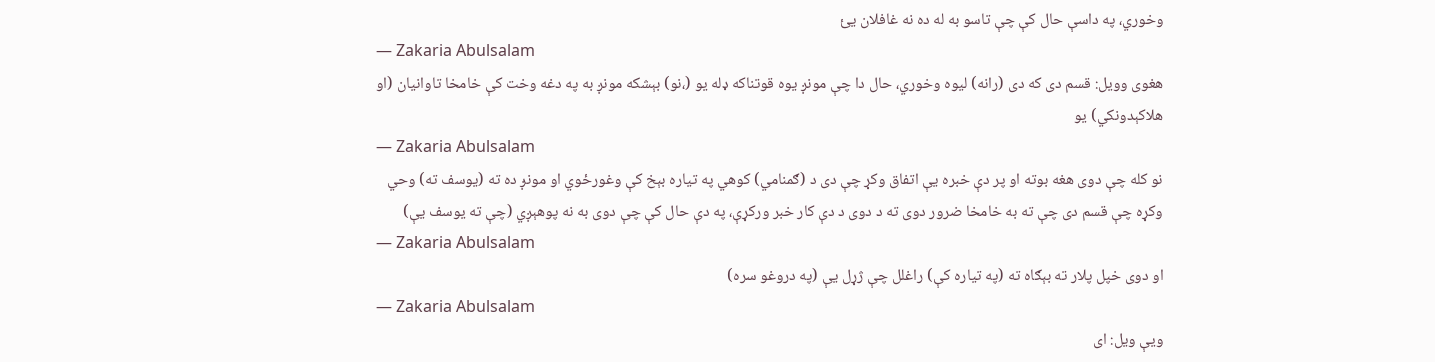وخوري، په داسې حال كې چې تاسو به له ده نه غافلان یئ
— Zakaria Abulsalam
هغوى وویل: قسم دى كه دى (رانه) لیوه وخوري، حال دا چې مونږ یوه قوتناكه ډله یو (،نو) بېشكه مونږ به په دغه وخت كې خامخا تاوانیان (او هلاكېدونكي) یو
— Zakaria Abulsalam
نو كله چې دوى هغه بوته او پر دې خبره يې اتفاق وكړ چې دى د (ګمنامي) كوهي په تیاره بېخ كې وغورځوي او مونږ ده ته (یوسف ته) وحي وكړه چې قسم دى چې ته به خامخا ضرور دوى ته د دوى د دې كار خبر وركړې، په دې حال كې چې دوى به نه پوهېږي (چې ته یوسف يې)
— Zakaria Abulsalam
او دوى خپل پلار ته بېګاه ته (په تیاره كې) راغلل چې ژړل يې (په دروغو سره)
— Zakaria Abulsalam
ويې ويل: اى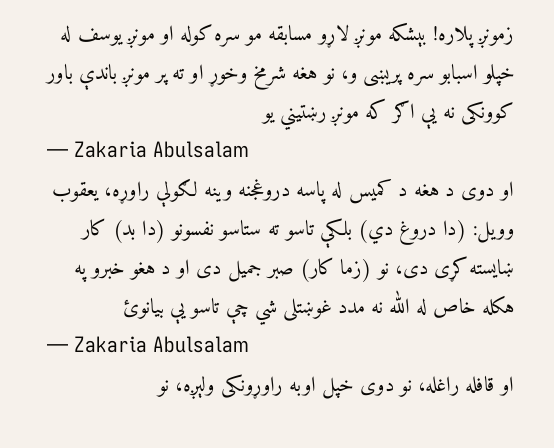زمونږ پلاره! بېشكه مونږ لاړو مسابقه مو سره كوله او مونږ یوسف له خپلو اسبابو سره پريښى و، نو هغه شرمخ وخوړ او ته پر مونږ باندې باور كوونكى نه يې اګر كه مونږ رښتیني یو
— Zakaria Abulsalam
او دوى د هغه د كمیس له پاسه دروغجنه وینه لګولې راوړه، یعقوب وویل: (دا دروغ دي) بلكې تاسو ته ستاسو نفسونو (دا بد) كار ښايسته كړى دى، نو (زما كار) صبر جمیل دى او د هغو خبرو په هكله خاص له الله نه مدد غوښتلى شي چې تاسو يې بیانوئ
— Zakaria Abulsalam
او قافله راغله، نو دوى خپل اوبه راوړونكى ولېږه، نو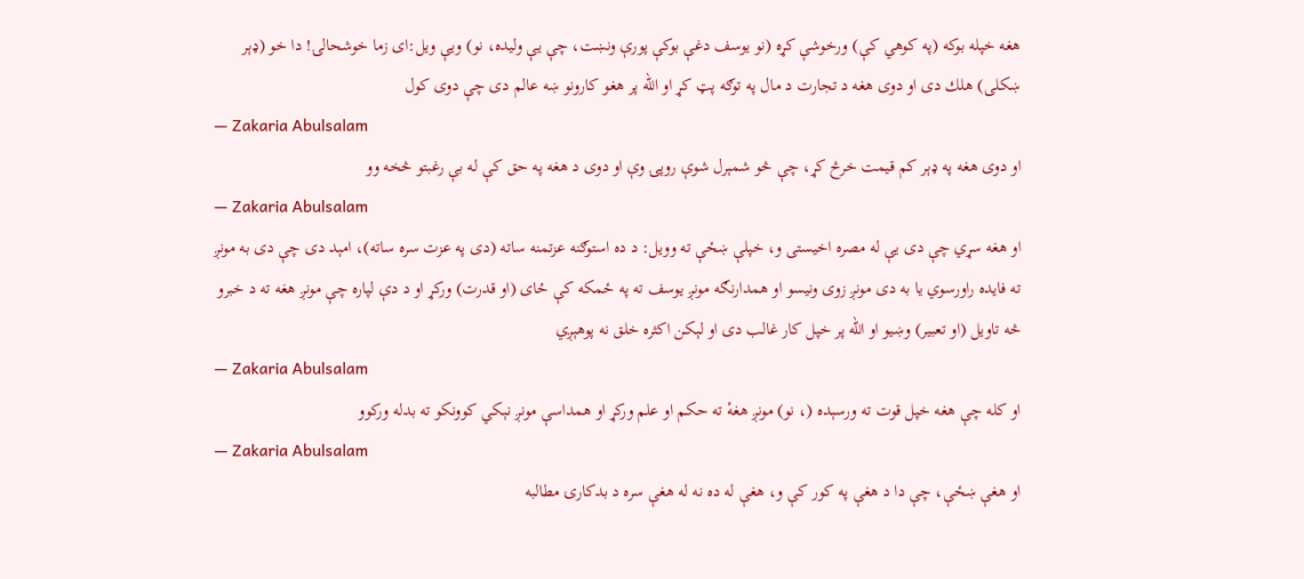هغه خپله بوكه (په كوهي كې) ورخوشې كړه (نو یوسف دغې بوكې پورې ونښت، چې يې ولیده، نو) ويې ويل:اى زما خوشحالۍ! دا خو (ډېر ښكلى) هلك دى او دوى هغه د تجارت د مال په توګه پټ كړ او الله پر هغو كارونو ښه عالم دى چې دوى كول
— Zakaria Abulsalam
او دوى هغه په ډېر كم قیمت خرڅ كړ، چې څو شمېرل شوې روپۍ وې او دوى د هغه په حق كې له بې رغبتو څخه وو
— Zakaria Abulsalam
او هغه سړي چې دى يې له مصره اخيستى و، خپلې ښځې ته وویل: د ده استوګنه عزتمنه ساته (دى په عزت سره ساته)، امېد دى چې دى به مونږ ته فايده راورسوي یا به دى مونږ زوى ونیسو او همدارنګه مونږ یوسف ته په ځمكه كې ځاى (او قدرت) وركړ او د دې لپاره چې مونږ هغه ته د خبرو څه تاویل (او تعبیر) وښیو او الله پر خپل كار غالب دى او لېكن اكثره خلق نه پوهېږي
— Zakaria Abulsalam
او كله چې هغه خپل قوت ته ورسېده (، نو) مونږ هغهٔ ته حكم او علم وركړ او همداسې مونږ نېكي كوونكو ته بدله وركوو
— Zakaria Abulsalam
او هغې ښځې، چې دا د هغې په كور كې و، هغې له ده نه له هغې سره د بدكارۍ مطالبه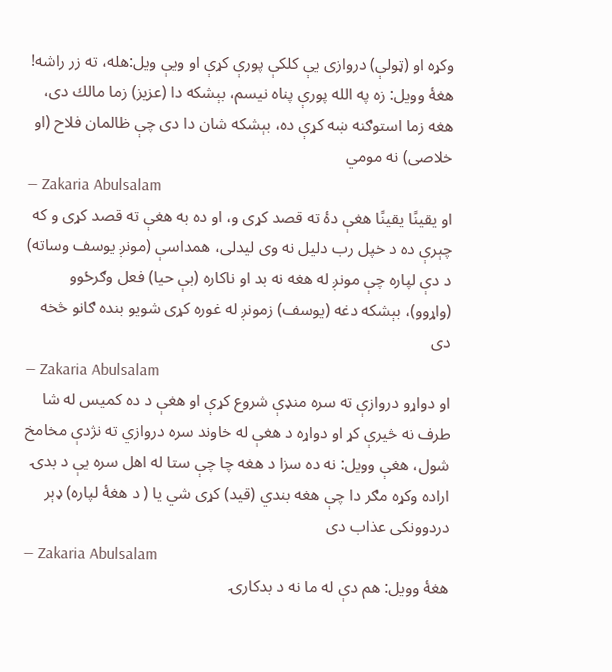وكړه او (ټولې) دروازى يې كلكې پورې كړې او ويې ويل:هله، ته زر راشه! هغهٔ وویل: زه په الله پورې پناه نیسم، بېشكه دا (عزیز) زما مالك دى، هغه زما استوګنه ښه كړې ده، بېشكه شان دا دى چې ظالمان فلاح (او خلاصى) نه مومي
— Zakaria Abulsalam
او یقینًا یقینًا هغې دهٔ ته قصد كړى و، او ده به هغې ته قصد كړى و كه چېرې ده د خپل رب دلیل نه وى لیدلى، همداسې (مونږ یوسف وساته) د دې لپاره چې مونږ له هغه نه بد او ناكاره (بې حیا) فعل وګرځوو (واړوو)، بېشكه دغه (یوسف) زمونږ له غوره كړى شويو بنده ګانو څخه دى
— Zakaria Abulsalam
او دواړو دروازې ته سره منډې شروع كړې او هغې د ده كمیس له شا طرف نه څیرې كړ او دواړه د هغې له خاوند سره دروازي ته نژدې مخامخ شول، هغې وویل: نه ده سزا د هغه چا چې ستا له اهل سره يې د بدۍ اراده وكړه مګر دا چې هغه بندي (قيد) كړى شي یا ( د هغهٔ لپاره) ډېر دردوونكى عذاب دى
— Zakaria Abulsalam
هغهٔ وویل: هم دې له ما نه د بدكارۍ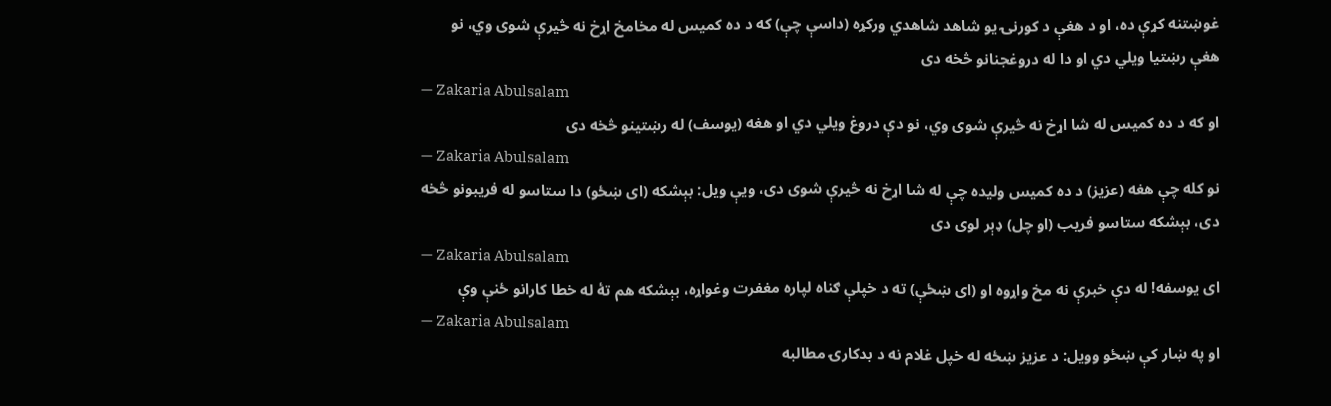غوښتنه كړې ده، او د هغې د كورنۍ یو شاهد شاهدي وركړه (داسې چې) كه د ده كمیس له مخامخ اړخ نه څيرې شوى وي، نو هغې رښتیا ویلي دي او دا له دروغجنانو څخه دى
— Zakaria Abulsalam
او كه د ده كمیس له شا اړخ نه څیرې شوى وي، نو دې دروغ ویلي دي او هغه (یوسف) له رښتینو څخه دى
— Zakaria Abulsalam
نو كله چې هغه (عزیز) د ده كمیس ولیده چې له شا اړخ نه څیرې شوى دى، ويې ويل: بېشكه (اى ښځو) دا ستاسو له فریبونو څخه دى، بېشكه ستاسو فریب (او چل) ډېر لوى دى
— Zakaria Abulsalam
اى یوسفه! له دې خبرې نه مخ واړوه او (اى ښځې) ته د خپلې ګناه لپاره مغفرت وغواړه، بېشكه هم تهٔ له خطا كارانو ځنې وې
— Zakaria Abulsalam
او په ښار كې ښځو وویل: د عزیز ښځه له خپل غلام نه د بدكارۍ مطالبه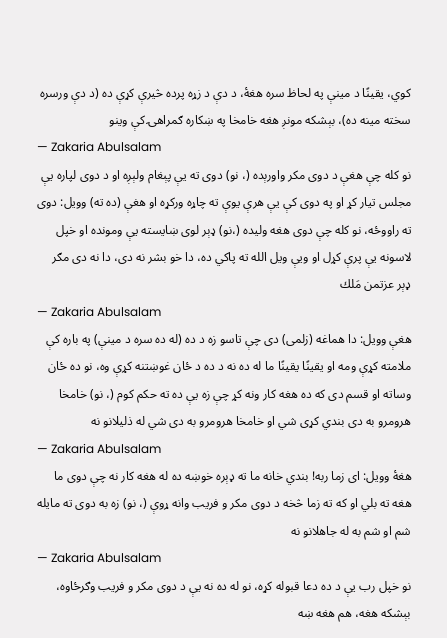كوي، یقینًا د مینې په لحاظ سره هغهٔ، د دې د زړه پرده څیرې كړې ده (د دې ورسره سخته مينه ده)، بېشكه مونږ هغه خامخا په ښكاره ګمراهۍ كې وینو
— Zakaria Abulsalam
نو كله چې هغې د دوى مكر واورېده (، نو) دوى ته يې پېغام ولېږه او د دوى لپاره يې مجلس تیار كړ او په دوى كې يې هرې یوې ته چاړه وركړه او هغې (ده ته) وویل: دوى ته راووځه، نو كله چې دوى هغه ولیده (،نو) ډېر لوى ښايسته يې ومونده او خپل لاسونه يې پرې كړل او ويې ویل الله ته پاكي ده، دا خو بشر نه دى، دا نه دى مګر ډېر عزتمن مَلك
— Zakaria Abulsalam
هغې وویل: دا هماغه (زلمى) دى چې تاسو زه د ده (له ده سره د مینې) په باره كې ملامته كړې ومه او یقینًا یقینًا ما له ده نه د ده د ځان غوښتنه كړې وه، نو ده ځان وساته او قسم دى كه ده هغه كار ونه كړ چې زه يې ده ته حكم كوم (، نو) خامخا هرومرو به دى بندي كړى شي او خامخا هرومرو به دى شي له ذلیلانو نه
— Zakaria Abulsalam
هغهٔ وویل: اى زما ربه! بندي خانه ما ته ډېره خوښه ده له هغه كار نه چې دوى ما هغه ته بلي او كه ته زما څخه د دوى مكر و فریب وانه ړوې (، نو) زه به دوى ته مايله شم او شم به له جاهلانو نه
— Zakaria Abulsalam
نو خپل رب يې د ده دعا قبوله كړه، نو له ده نه يې د دوى مكر و فریب وګرځاوه، بېشكه هغه، هم هغه ښه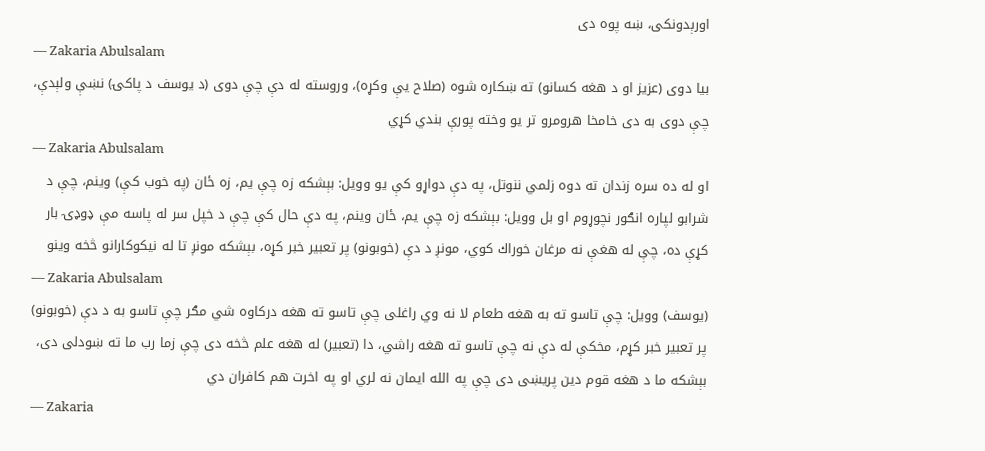اورېدونكى، ښه پوه دى
— Zakaria Abulsalam
بیا دوى (عزیز او د هغه كسانو) ته ښكاره شوه (صلاح يې وكړه)، وروسته له دې چې دوى (د یوسف د پاكۍ) نښې ولېدې، چې دوى به دى خامخا هرومرو تر یو وخته پورې بندي كړي
— Zakaria Abulsalam
او له ده سره زندان ته دوه زلمي ننوتل، په دې دواړو كې یو وویل: بېشكه زه چې یم، زه ځان (په خوب كې) وینم، چې د شرابو لپاره انګور نچوړوم او بل وویل: بېشكه زه چې یم، ځان وینم، په دې حال كې چې د خپل سر له پاسه مې ډوډۍ بار كړې ده، چې له هغې نه مرغان خوراك كوي، مونږ د دې (خوبونو) پر تعبیر خبر كړه، بېشكه مونږ تا له نیكوكارانو څخه وینو
— Zakaria Abulsalam
(یوسف) وویل: چې تاسو ته به هغه طعام لا نه وي راغلى چې تاسو ته هغه دركاوه شي مګر چې تاسو به د دې (خوبونو) پر تعبیر خبر كړم، مخكې له دې نه چې تاسو ته هغه راشي، دا (تعبیر) له هغه علم څخه دى چې زما رب ما ته ښودلى دى، بېشكه ما د هغه قوم دین پریښى دى چې په الله ایمان نه لري او په اخرت هم كافران دي
— Zakaria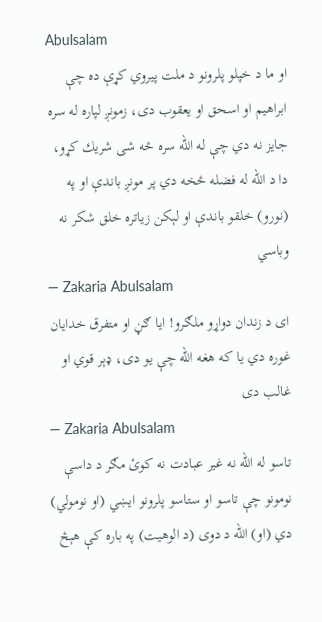Abulsalam
او ما د خپلو پلرونو د ملت پیروي كړې ده چې ابراهیم او اسحق او یعقوب دى، زمونږ لپاره له سره جايز نه دي چې له الله سره څه شى شریك كړو، دا د الله له فضله څخه دي پر مونږ باندې او په (نورو) خلقو باندې او لېكن زیاتره خلق شكر نه وباسي
— Zakaria Abulsalam
اى د زندان دواړو ملګرو! ایا ګڼ او متفرق خدایان غوره دي یا كه هغه الله چې یو دى، ډېر قوي او غالب دى
— Zakaria Abulsalam
تاسو له الله نه غیر عبادت نه كوئ مګر د داسې نومونو چې تاسو او ستاسو پلرونو ایښي (او نومولي) دي (او) الله د دوى (د الوهیت) په باره كې هېڅ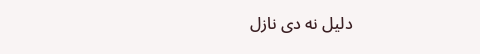دلیل نه دى نازل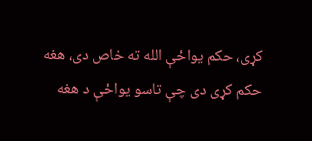كړى، حكم يواځې الله ته خاص دى، هغه حكم كړى دى چې تاسو يواځې د هغه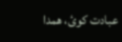عبادت كوئ، همدا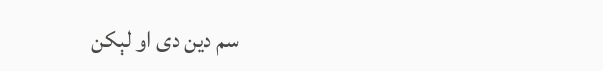سم دین دى او لېكن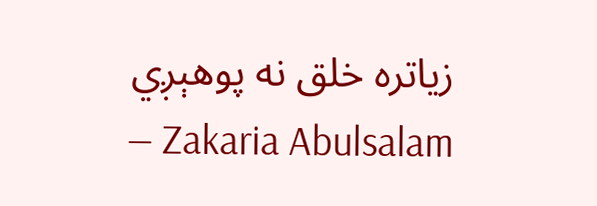زیاتره خلق نه پوهېږي
— Zakaria Abulsalam